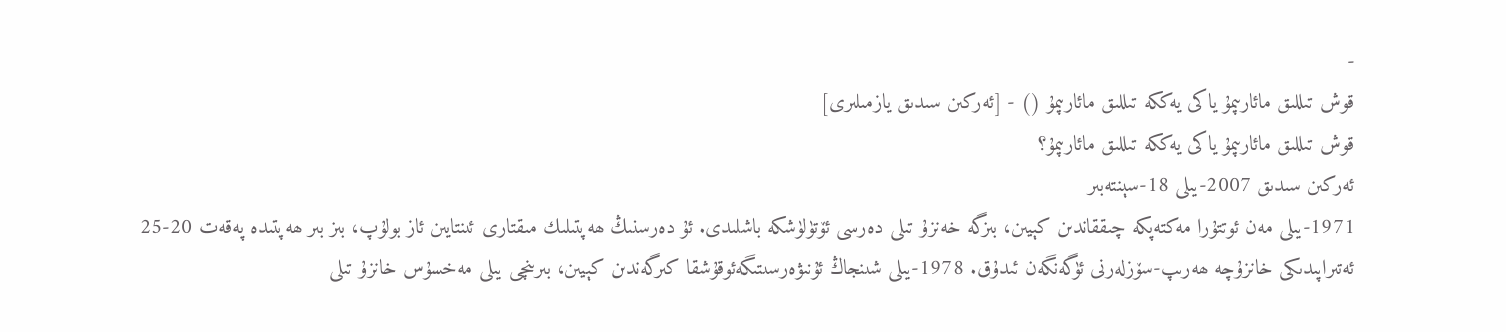-
قوش تىللىق مائارىپمۇ ياكى يەككە تىللىق مائارىپمۇ () - [ئەركىن سىدىق يازمىلىرى]
قوش تىللىق مائارىپمۇ ياكى يەككە تىللىق مائارىپمۇ؟
ئەركىن سىدىق 2007-يىلى 18-سېنتەبىر
1971-يىلى مەن ئوتتۇرا مەكتەپكە چىققاندىن كېيىن، بىزگە خەنزۇ تىلى دەرسى ئۆتۈلۈشكە باشلىدى. ئۇ دەرسنىڭ ھەپتىلىك مىقتارى ئىنتايىن ئاز بولۇپ، بىز بىر ھەپتىدە پەقەت 20-25 ئەتىراپىدىكى خانزۇچە ھەرىپ-سۆزلەرنى ئۈگەنگەن ئىدۇق. 1978-يىلى شىنجاڭ ئۇنىۋەرسىتىگەئوقۇشقا كىرگەندىن كېيىن، بىرىنچى يىلى مەخسۇس خانزۇ تىلى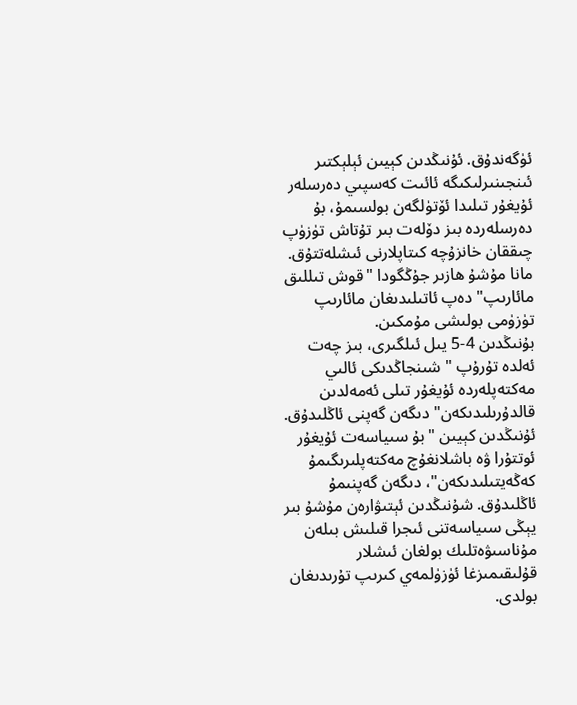ئۈگەندۇق. ئۇنىڭدىن كېيىن ئېلېكتىر ئىنجىنىرلىكىگە ئائىت كەسپىي دەرسلەر ئۇيغۇر تىلىدا ئۆتۈلگەن بولسىمۇ، بۇ دەرسلەردە بىز دۆلەت بىر تۇتاش تۈزۈپ چىققان خانزۇچە كىتاپلارنى ئىشلەتتۇق. مانا مۇشۇ ھازىر جۇڭگودا "قوش تىللىق مائارىپ" دەپ ئاتىلىدىغان مائارىپ تۈزۈمى بولىشى مۇمكىن.
بۇنىڭدىن 4-5 يىل ئىلگىرى، بىز چەت ئەلدە تۇرۇپ "شىنجاڭدىكى ئالىي مەكتەپلەردە ئۇيغۇر تىلى ئەمەلدىن قالدۇرىلىدىكەن" دىگەن گەپنى ئاڭلىدۇق. ئۇنىڭدىن كېيىن "بۇ سىياسەت ئۇيغۇر ئوتتۇرا ۋە باشلانغۇچ مەكتەپلىرىگىمۇ كەڭەيتىلىدىكەن"، دىگەن گەپنىمۇ ئاڭلىدۇق. شۇنىڭدىن ئېتىۋارەن مۇشۇ بىر يېڭى سىياسەتنى ئىجرا قىلىش بىلەن مۇناسىۋەتلىك بولغان ئىشلار قۇلىقىمىزغا ئۈزۈلمەي كىرىپ تۇرىدىغان بولدى.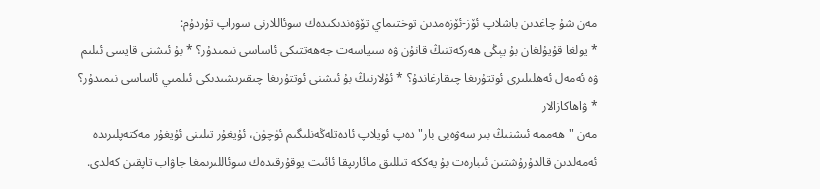مەن شۇ چاغدىن باشلاپ ئۆز-ئۆزەمدىن توختىماي تۆۋەندىكىدەك سوئاللارنى سوراپ تۇردۇم:
* يولغا قۇيۇلغان بۇ يېڭى ھەركەتنىڭ قانۇن ۋە سىياسەت جەھەتتىكى ئاساسى نىمىدۇر؟ * بۇ ئىشنى قايسى ئىلىم ۋە ئەمەل ئەھلىلىرى ئوتتۇرىغا چىقارغاندۇ؟ * ئۇلارنىڭ بۇ ئىشنى ئوتتۇرىغا چىقىرىشىدىكى ئىلمىي ئاساسى نىمىدۇر؟ * ۋاھاكازالار
مەن "ھەممە ئىشنىڭ بىر سەۋەبى بار" دەپ ئويلاپ ئادەتلەڭەنلىگىم ئۈچۈن، ئۇيغۇر تىلىنى ئۇيغۇر مەكتەپلىرىدە ئەمەلدىن قالدۇرۇشتىن ئىبارەت بۇ يەككە تىللىق مائارىپقا ئائىت يوقۇرقىدەك سوئاللىرىمغا جاۋاب تاپقىن كەلدى.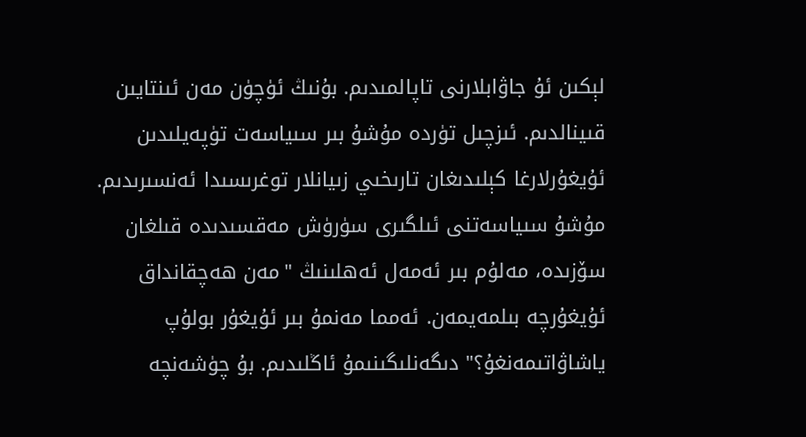لېكىن ئۇ جاۋابلارنى تاپالمىدىم. بۇنىڭ ئۈچۈن مەن ئىنتايىن قىينالدىم. ئىزچىل تۈردە مۇشۇ بىر سىياسەت تۈپەيلىدىن ئۇيغۇرلارغا كېلىدىغان تارىخىي زىيانلار توغرىسىدا ئەنسىرىدىم. مۇشۇ سىياسەتنى ئىلگىرى سۈرۈش مەقسىدىدە قىلغان سۆزىدە، مەلۇم بىر ئەمەل ئەھلىنىڭ "مەن ھەچقانداق ئۇيغۇرچە بىلمەيمەن. ئەمما مەنمۇ بىر ئۇيغۇر بولۇپ ياشاۋاتىمەنغۇ؟" دىگەنلىگىنىمۇ ئاڭلىدىم. بۇ چۈشەنچە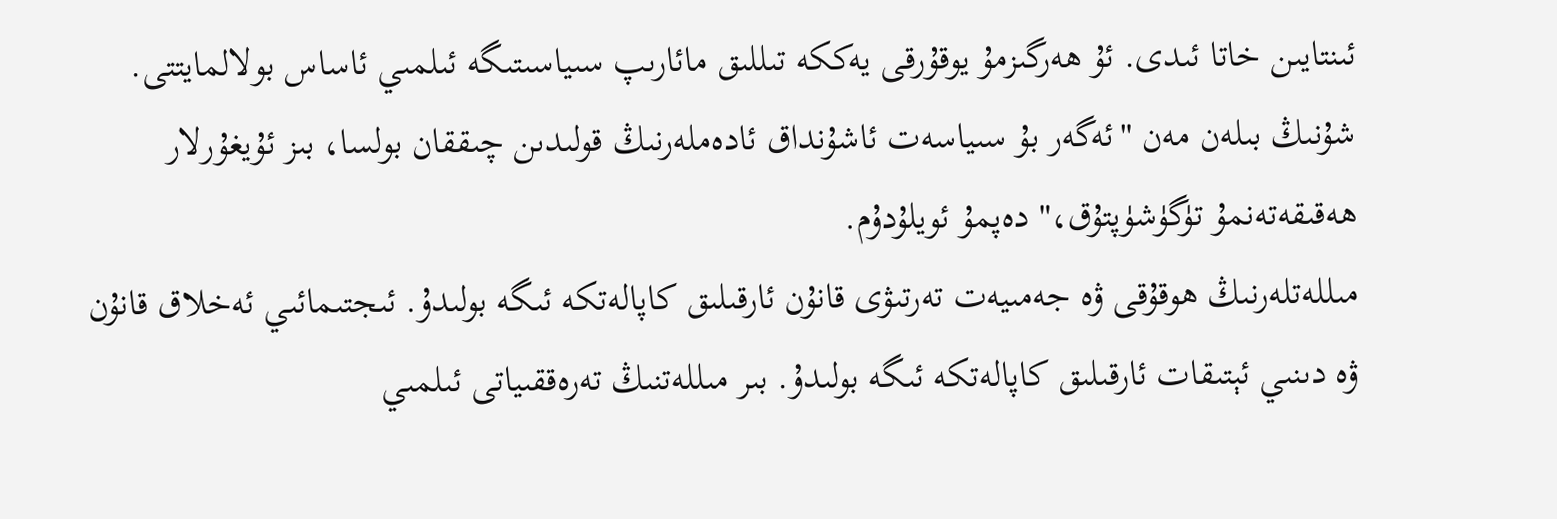ئىنتايىن خاتا ئىدى. ئۇ ھەرگىزمۇ يوقۇرقى يەككە تىللىق مائارىپ سىياسىتىگە ئىلمىي ئاساس بولالمايتتى. شۇنىڭ بىلەن مەن "ئەگەر بۇ سىياسەت ئاشۇنداق ئادەملەرنىڭ قولىدىن چىققان بولسا، بىز ئۇيغۇرلار ھەقىقەتەنمۇ تۈگۈشۈپتۇق،" دەپمۇ ئويلۇدۇم.
مىللەتلەرنىڭ ھوقۇقى ۋە جەمىيەت تەرتىۋى قانۇن ئارقىلىق كاپالەتكە ئىگە بولىدۇ. ئىجتىمائىي ئەخلاق قانۇن ۋە دىنىي ئېتىقات ئارقىلىق كاپالەتكە ئىگە بولىدۇ. بىر مىللەتنىڭ تەرەققىياتى ئىلمىي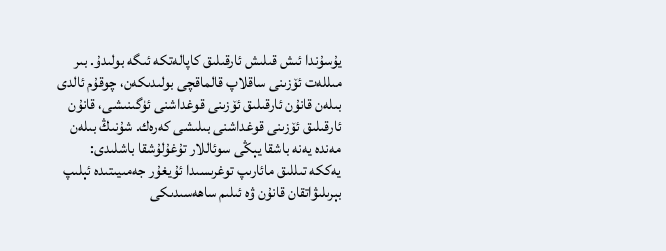يۇسۇندا ئىش قىلىش ئارقىلىق كاپالەتكە ئىگە بولىدۇ. بىر مىللەت ئۆزىنى ساقلاپ قالماقچى بولىدىكەن، چوقۇم ئالدى بىلەن قانۇن ئارقىلىق ئۆزىنى قوغداشنى ئۈگىنىشى، قانۇن ئارقىلىق ئۆزىنى قوغداشنى بىلىشى كەرەك. شۇنىڭ بىلەن مەندە يەنە باشقا يېڭى سوئاللار تۇغۇلۇشقا باشلىدى:
يەككە تىللىق مائارىپ توغرىسىدا ئۇيغۇر جەمىيىتىدە ئېلىپ بېرىلىۋاتقان قانۇن ۋە ئىلىم ساھەسىدىكى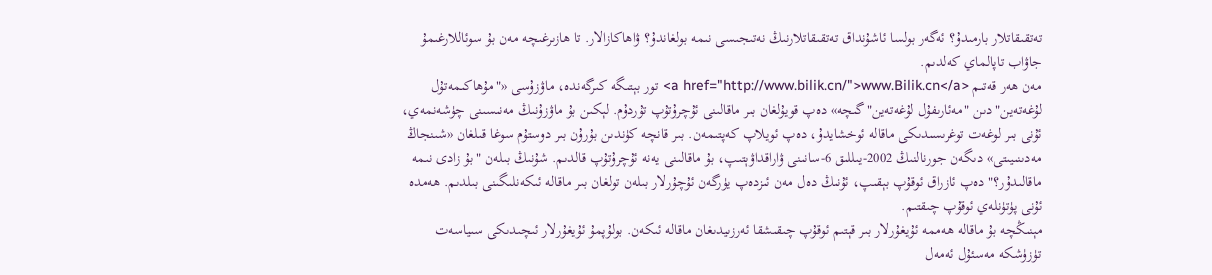تەتقىقاتلار بارمىدۇ؟ ئەگەر بولسا ئاشۇنداق تەتقىقاتلارنىڭ نەتىجىسى نىمە بولغاندۇ؟ ۋاھاكازالار. تا ھازىرغىچە مەن بۇ سوئاللارغىمۇ جاۋاب تاپالماي كەلدىم.
مەن ھەر قەتىم <a href="http://www.bilik.cn/">www.Bilik.cn</a> تور بېتىگە كىرگەندە، ماۋزۇسى «"مۇھاكىمەتۇل لۇغەتەين"دىن "مەئارىفۇل لۇغەتەين"گىچە» دەپ قويۇلغان بىر ماقالىنى ئۇچرۇتۇپ تۇردۇم. لېكىن بۇ ماۋزۇنىڭ مەنىسىنى چۈشەنمەي، ئۇنى بىر لوغەت توغرىسىدىكى ماقالە ئوخشايدۇ، دەپ ئويلاپ كەپتىمەن. بىر قانچە كۈندىن بۇرۇن بىر دوستۇم سوغا قىلغان «شىنجاڭ مەدىنىيىتى» دىگەن جورنالنىڭ 2002-يىللىق 6-سانىنى ۋاراقداۋېتىپ، بۇ ماقالىنى يەنە ئۇچرۇتۇپ قالدىم. شۇنىڭ بىلەن "بۇ زادى نىمە ماقالىدۇر؟" دەپ ئازراق ئوقۇپ بېقىپ، ئۇنىڭ دەل مەن ئىزدەپ يۈرگەن ئۇچۇرلار بىلەن تولغان بىر ماقالە ئىكەنلىگىنى بىلدىم. ھەمدە ئۇنى پۈتۈنلەي ئوقۇپ چىقتىم.
مېنىڭچە بۇ ماقالە ھەممە ئۇيغۇرلار بىر قېتىم ئوقۇپ چىقىشقا ئەرزىيدىغان ماقالە ئىكەن. بولۇپمۇ ئۇيغۇرلار ئىچىدىكى سىياسەت تۈزۈشكە مەسئۇل ئەمەل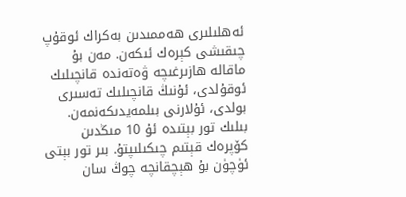ئەھلىلىرى ھەممىدىن بەكراك ئوقۇپ چىقىشى كېرەك ئىكەن. مەن بۇ ماقالە ھازىرغىچە ۋەتەندە قانچىلىك ئوقۇلدى، ئۇنىڭ قانچىلىك تەسىرى بولدى، ئۇلارنى بىلمەيدىكەنمەن. بىلىك تور بېتىدە ئۇ 10 مىڭدىن كۆپرەك قېتىم چىكىلىپتۇ. بىر تور بېتى ئۈچۈن بۇ ھېچقانچە چوڭ سان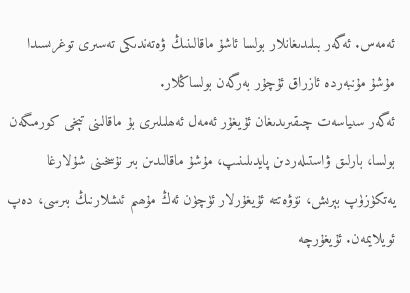ئەمەس. ئەگەر بىلىدىغانلار بولسا ئاشۇ ماقالىنىڭ ۋەتەندىكى تەسىرى توغرىسىدا مۇشۇ مۇنبەردە ئازراق ئۇچۇر بەرگەن بولساڭلار.
ئەگەر سىياسەت چىقىرىدىغان ئۇيغۇر ئەمەل ئەھلىلىرى بۇ ماقالىنى تېخى كورمىگەن بولسا، بارلىق ۋاستىلەردىن پايدىلىنىپ، مۇشۇ ماقالىدىن بىر نۇسخىنى شۇلارغا يەتكۈزۈپ بېرىش، نۆۋەتتە ئۇيغۇرلار ئۈچۈن ئەڭ مۇھىم ئىشلارنىڭ بىرسى، دەپ ئويلايمەن. ئۇيغۇرچە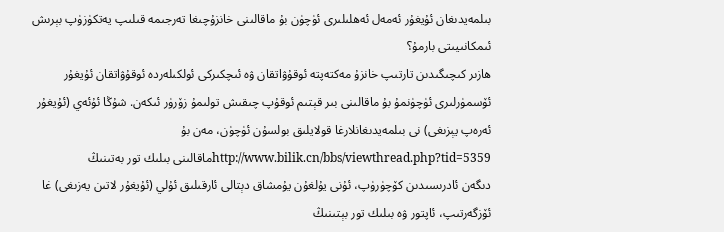بىلمەيدىغان ئۇيغۇر ئەمەل ئەھلىلىرى ئۈچۈن بۇ ماقالىنى خانزۇچىغا تەرجىمە قىلىپ يەتكۈزۈپ بېرىش ئىمكانىيىتى بارمۇ؟
ھازىر كىچىگىدىن تارتىپ خانزۇ مەكتەپتە ئوقۇۋاتقان ۋە ئىچكىركى ئولكىلەردە ئوقۇۋاتقان ئۇيغۇر ئۆسمۈرلىرى ئۈچۈنمۇ بۇ ماقالىنى بىر قېتىم ئوقۇپ چىقىش تولىمۇ زۆرۈر ئىكەن. شۇڭا ئۇئەي (ئۇيغۇر ئەرەپ يېزىغى) نى بىلمەيدىغانلارغا قولايلىق بولسۇن ئۈچۈن، مەن بۇ http://www.bilik.cn/bbs/viewthread.php?tid=5359ماقالىنى بىلىك تور بەتىنىڭ
دىگەن ئادرىسىدىن كۆچۈرۈپ، ئۇنى يۇلغۇن يۇمشاق دېتالى ئارقىلىق ئۇلي (ئۇيغۇر لاتىن يەزىغى) غا ئۆزگەرتىپ، ئاپتور ۋە بىلىك تور بېتىنىڭ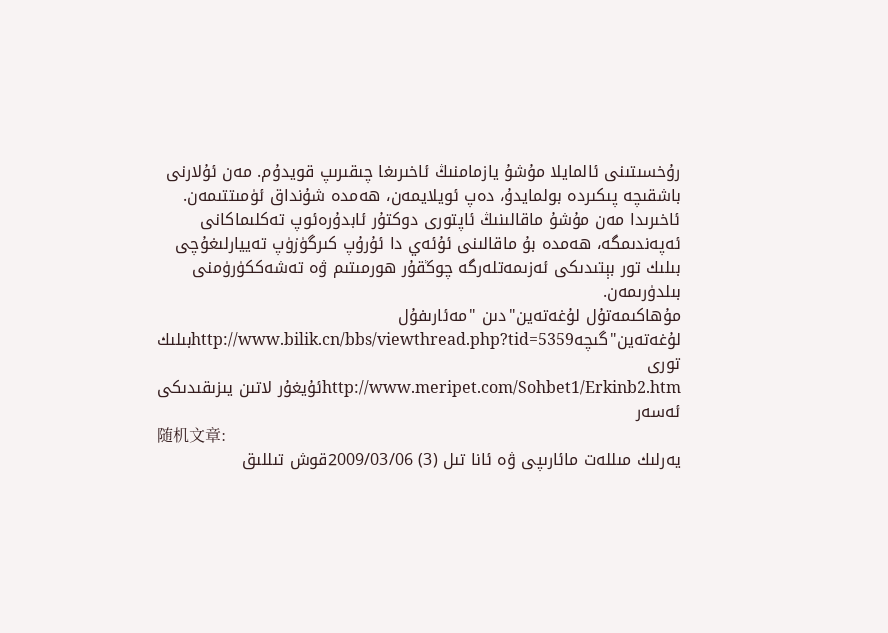رۇخسىتىنى ئالمايلا مۇشۇ يازمامنىڭ ئاخىرىغا چىقىرىپ قويدۇم. مەن ئۇلارنى باشقىچە پىكىردە بولمايدۇ، دەپ ئويلايمەن، ھەمدە شۇنداق ئۈمىتتىمەن.
ئاخىرىدا مەن مۇشۇ ماقالىنىڭ ئاپتورى دوكتۇر ئابدۇرەئوپ تەكلىماكانى ئەپەندىمگە، ھەمدە بۇ ماقالىنى ئۇئەي دا ئۇرۇپ كىرگۈزۈپ تەييارلىغۇچى بىلىك تور بېتىدىكى ئەزىمەتلەرگە چوڭقۇر ھورمىتىم ۋە تەشەككۈرۈمنى بىلدۈرىمەن.
مۇھاكىمەتۇل لۇغەتەين"دىن "مەئارىفۇل لۇغەتەين"گىچەhttp://www.bilik.cn/bbs/viewthread.php?tid=5359بىلىك تورى
http://www.meripet.com/Sohbet1/Erkinb2.htmئۇيغۇر لاتىن يىزىقىدىكى ئەسەر
随机文章:
يەرلىك مىللەت مائارىپى ۋە ئانا تىل (3) 2009/03/06قوش تىللىق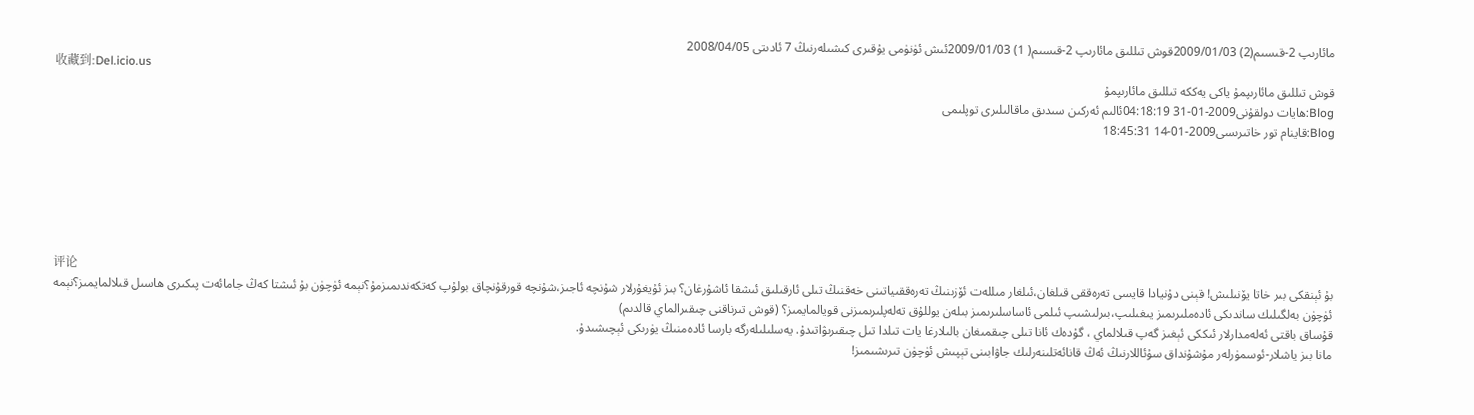مائارىپ 2-قىسىم(2) 2009/01/03قوش تىللىق مائارىپ 2-قىسىم( 1) 2009/01/03ئىش ئۈنۈمى يۇقىرى كىشىلەرنىڭ 7 ئادىتى 2008/04/05
收藏到:Del.icio.us
قوش تىللىق مائارىپمۇ ياكى يەككە تىللىق مائارىپمۇ
Blog:ھايات دولقۇنى2009-01-31 04:18:19ئالىم ئەركىن سىدىق ماقالىلىرى توپلىمى
Blog:قاينام تور خاتىرىسى2009-01-14 18:45:31






评论
بۇ ئېنقكى بىر خاتا يۆنىلىش! قېنى دۇنيادا قايسى تەرەققى قىلغان،ئىلغار مىللەت ئۆزىنىڭ تەرەققىياتىنى خەقنىڭ تىلى ئارقىلىق ئىشقا ئاشۇرغان؟ بىز ئۇيغۇرلار شۇنچە ئاجىز،شۇنچە قورقۇنچاق بولۇپ كەتكەندىمىزمۇ؟نېمە ئۈچۈن بۇ ئىشتا كەڭ جامائەت پىكىرى ھاسىل قىلالمايمىز؟نېمە ئۈچۈن بەلگىلىك ساندىكى ئادەملىرىمىز يىغىلىپ،بىرلىشىپ ئىلمى ئاساسلىرىمىز بىلەن يوللۇق تەلەپلىرىمىزنى قويالمايمىز؟ (قوش تىرناقنى چىقىرالماي قالدىم)
قۇساق باقتى ئەلەمدارلار ئىككى ئېغىز گەپ قىلالماي ، گۇدەك ئانا تىلى چىقمىغان بالىلارغا يات تىلدا تىل چىقىرىۋاتىدۇ. يەسلىلىلەرگە بارسا ئادەمنىڭ يۈرىكى ئېچىشىدۇ.
مانا بىز ياشلار-ئوسمۈرلەر مۇشۇنداق سۇئاللارنىڭ ئەڭ قانائەتلىنەرلىك جاۋابىنى تېپىش ئۈچۈن تىرىشىمىز!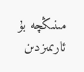مىنىڭچە بۇ ئارىمىزدىن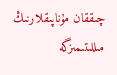چىققان مۇناپىقلارنىڭ مىللىتىمىزگە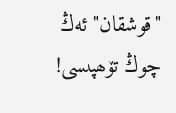"قوشقان" ئەڭ چوڭ تۆھپىسى!